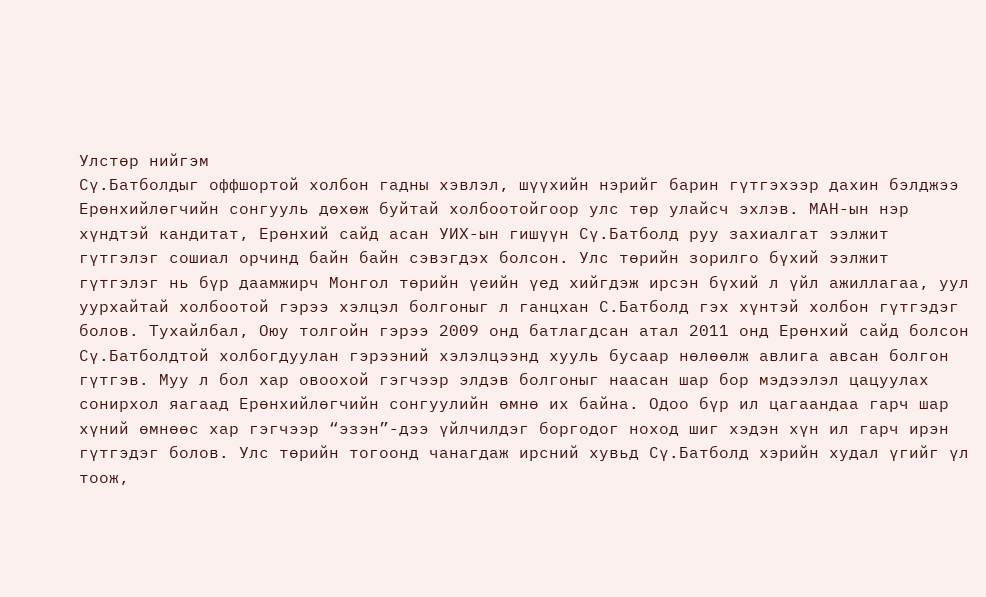Улстөр нийгэм
Сү.Батболдыг оффшортой холбон гадны хэвлэл, шүүхийн нэрийг барин гүтгэхээр дахин бэлджээ
Ерөнхийлөгчийн сонгууль дөхөж буйтай холбоотойгоор улс төр улайсч эхлэв. МАН-ын нэр хүндтэй кандитат, Ерөнхий сайд асан УИХ-ын гишүүн Сү.Батболд руу захиалгат ээлжит гүтгэлэг сошиал орчинд байн байн сэвэгдэх болсон. Улс төрийн зорилго бүхий ээлжит гүтгэлэг нь бүр даамжирч Монгол төрийн үеийн үед хийгдэж ирсэн бүхий л үйл ажиллагаа, уул уурхайтай холбоотой гэрээ хэлцэл болгоныг л ганцхан С.Батболд гэх хүнтэй холбон гүтгэдэг болов. Тухайлбал, Оюу толгойн гэрээ 2009 онд батлагдсан атал 2011 онд Ерөнхий сайд болсон Сү.Батболдтой холбогдуулан гэрээний хэлэлцээнд хууль бусаар нөлөөлж авлига авсан болгон гүтгэв. Муу л бол хар овоохой гэгчээр элдэв болгоныг наасан шар бор мэдээлэл цацуулах сонирхол яагаад Ерөнхийлөгчийн сонгуулийн өмнө их байна. Одоо бүр ил цагаандаа гарч шар хүний өмнөөс хар гэгчээр “эзэн”-дээ үйлчилдэг боргодог ноход шиг хэдэн хүн ил гарч ирэн гүтгэдэг болов. Улс төрийн тогоонд чанагдаж ирсний хувьд Сү.Батболд хэрийн худал үгийг үл тоож,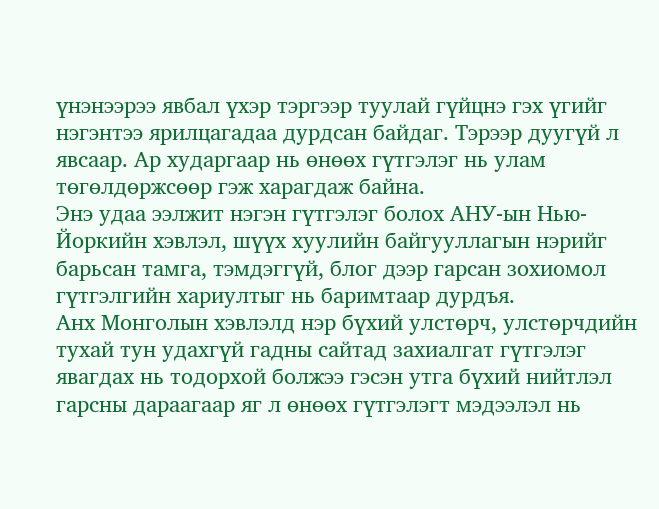үнэнээрээ явбал үхэр тэргээр туулай гүйцнэ гэх үгийг нэгэнтээ ярилцагадаа дурдсан байдаг. Тэрээр дуугүй л явсаар. Ар хударгаар нь өнөөх гүтгэлэг нь улам төгөлдөржсөөр гэж харагдаж байна.
Энэ удаа ээлжит нэгэн гүтгэлэг болох АНУ-ын Нью-Йоркийн хэвлэл, шүүх хуулийн байгууллагын нэрийг барьсан тамга, тэмдэггүй, блог дээр гарсан зохиомол гүтгэлгийн хариултыг нь баримтаар дурдъя.
Анх Монголын хэвлэлд нэр бүхий улстөрч, улстөрчдийн тухай тун удахгүй гадны сайтад захиалгат гүтгэлэг явагдах нь тодорхой болжээ гэсэн утга бүхий нийтлэл гарсны дараагаар яг л өнөөх гүтгэлэгт мэдээлэл нь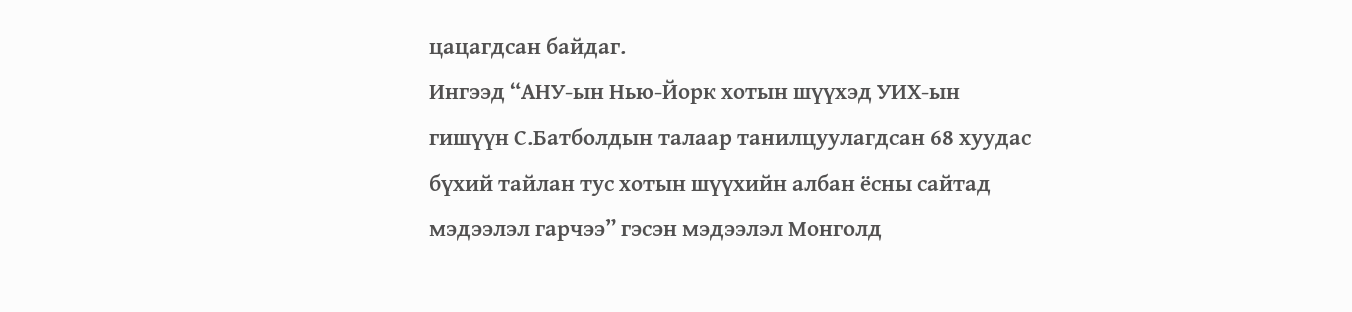цацагдсан байдаг.
Ингээд “АНУ-ын Нью-Йорк хотын шүүхэд УИХ-ын гишүүн С.Батболдын талаар танилцуулагдсан 68 хуудас бүхий тайлан тус хотын шүүхийн албан ёсны сайтад мэдээлэл гарчээ” гэсэн мэдээлэл Монголд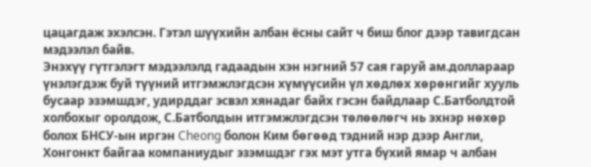цацагдаж эхэлсэн. Гэтэл шүүхийн албан ёсны сайт ч биш блог дээр тавигдсан мэдээлэл байв.
Энэхүү гүтгэлэгт мэдээлэлд гадаадын хэн нэгний 57 сая гаруй ам.доллараар үнэлэгдэж буй түүний итгэмжлэгдсэн хүмүүсийн үл хөдлөх хөрөнгийг хууль бусаар эзэмшдэг, удирддаг эсвэл хянадаг байх гэсэн байдлаар С.Батболдтой холбохыг оролдож, С.Батболдын итгэмжлэгдсэн төлөөлөгч нь эхнэр нөхөр болох БНСУ-ын иргэн Cheong болон Ким бөгөөд тэдний нэр дээр Англи, Хонгонкт байгаа компаниудыг эзэмшдэг гэх мэт утга бүхий ямар ч албан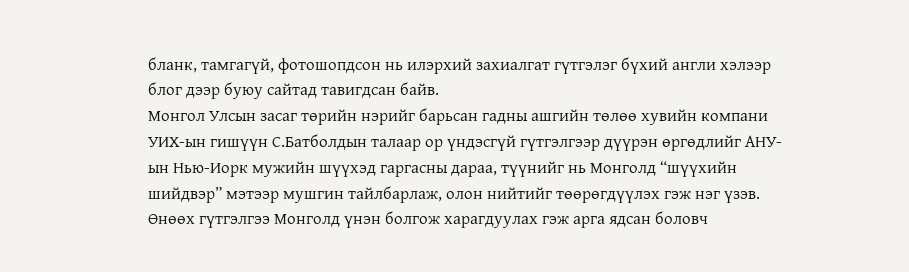бланк, тамгагүй, фотошопдсон нь илэрхий захиалгат гүтгэлэг бүхий англи хэлээр блог дээр буюу сайтад тавигдсан байв.
Монгол Улсын засаг төрийн нэрийг барьсан гадны ашгийн төлөө хувийн компани УИХ-ын гишүүн С.Батболдын талаар ор үндэсгүй гүтгэлгээр дүүрэн өргөдлийг АНУ-ын Нью-Иорк мужийн шүүхэд гаргасны дараа, түүнийг нь Монголд “шүүхийн шийдвэр” мэтээр мушгин тайлбарлаж, олон нийтийг төөрөгдүүлэх гэж нэг үзэв. Өнөөх гүтгэлгээ Монголд үнэн болгож харагдуулах гэж арга ядсан боловч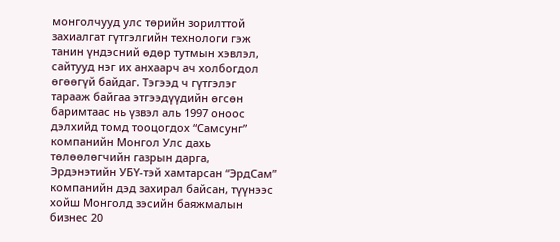монголчууд улс төрийн зорилттой захиалгат гүтгэлгийн технологи гэж танин үндэсний өдөр тутмын хэвлэл, сайтууд нэг их анхаарч ач холбогдол өгөөгүй байдаг. Тэгээд ч гүтгэлэг тарааж байгаа этгээдүүдийн өгсөн баримтаас нь үзвэл аль 1997 оноос дэлхийд томд тооцогдох “Самсунг” компанийн Монгол Улс дахь төлөөлөгчийн газрын дарга, Эрдэнэтийн УБҮ-тэй хамтарсан “ЭрдСам” компанийн дэд захирал байсан, түүнээс хойш Монголд зэсийн баяжмалын бизнес 20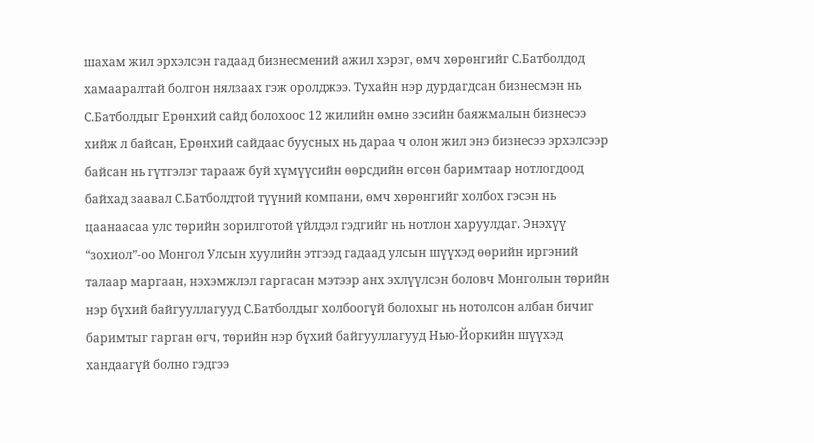шахам жил эрхэлсэн гадаад бизнесмений ажил хэрэг, өмч хөрөнгийг С.Батболдод хамааралтай болгон нялзаах гэж оролджээ. Тухайн нэр дурдагдсан бизнесмэн нь С.Батболдыг Ерөнхий сайд болохоос 12 жилийн өмнө зэсийн баяжмалын бизнесээ хийж л байсан, Ерөнхий сайдаас буусных нь дараа ч олон жил энэ бизнесээ эрхэлсээр байсан нь гүтгэлэг тарааж буй хүмүүсийн өөрсдийн өгсөн баримтаар нотлогдоод байхад заавал С.Батболдтой түүний компани, өмч хөрөнгийг холбох гэсэн нь цаанаасаа улс төрийн зорилготой үйлдэл гэдгийг нь нотлон харуулдаг. Энэхүү “зохиол”-оо Монгол Улсын хуулийн этгээд гадаад улсын шүүхэд өөрийн иргэний талаар маргаан, нэхэмжлэл гаргасан мэтээр анх эхлүүлсэн боловч Монголын төрийн нэр бүхий байгууллагууд С.Батболдыг холбоогүй болохыг нь нотолсон албан бичиг баримтыг гарган өгч, төрийн нэр бүхий байгууллагууд Нью-Йоркийн шүүхэд хандаагүй болно гэдгээ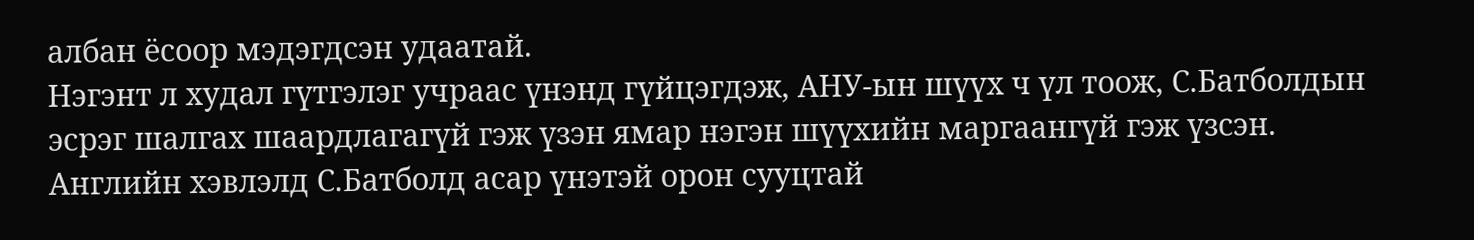албан ёсоор мэдэгдсэн удаатай.
Нэгэнт л худал гүтгэлэг учраас үнэнд гүйцэгдэж, АНУ-ын шүүх ч үл тоож, С.Батболдын эсрэг шалгах шаардлагагүй гэж үзэн ямар нэгэн шүүхийн маргаангүй гэж үзсэн. Английн хэвлэлд С.Батболд асар үнэтэй орон сууцтай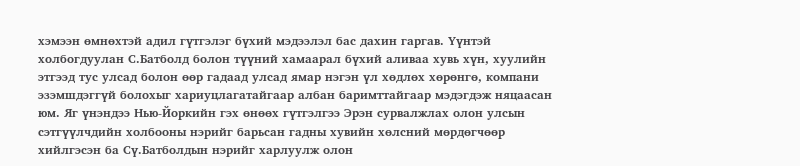хэмээн өмнөхтэй адил гүтгэлэг бүхий мэдээлэл бас дахин гаргав. Үүнтэй холбогдуулан С.Батболд болон түүний хамаарал бүхий аливаа хувь хүн, хуулийн этгээд тус улсад болон өөр гадаад улсад ямар нэгэн үл хөдлөх хөрөнгө, компани эзэмшдэггүй болохыг хариуцлагатайгаар албан баримттайгаар мэдэгдэж няцаасан юм. Яг үнэндээ Нью-Йоркийн гэх өнөөх гүтгэлгээ Эрэн сурвалжлах олон улсын сэтгүүлчдийн холбооны нэрийг барьсан гадны хувийн хөлсний мөрдөгчөөр хийлгэсэн ба Сү.Батболдын нэрийг харлуулж олон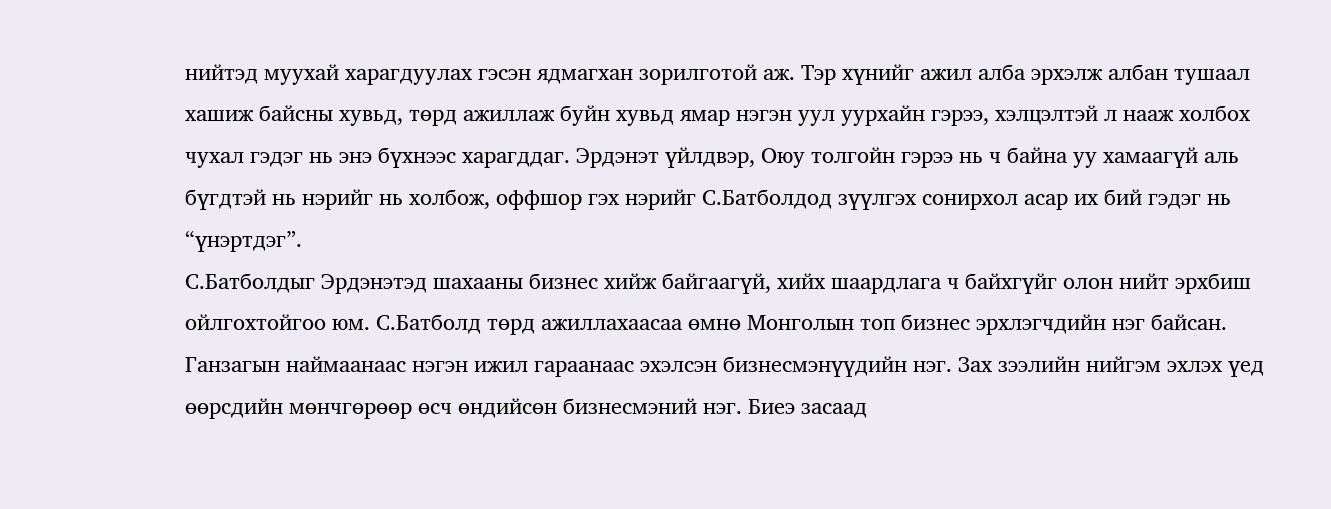нийтэд муухай харагдуулах гэсэн ядмагхан зорилготой аж. Тэр хүнийг ажил алба эрхэлж албан тушаал хашиж байсны хувьд, төрд ажиллаж буйн хувьд ямар нэгэн уул уурхайн гэрээ, хэлцэлтэй л нааж холбох чухал гэдэг нь энэ бүхнээс харагддаг. Эрдэнэт үйлдвэр, Оюу толгойн гэрээ нь ч байна уу хамаагүй аль бүгдтэй нь нэрийг нь холбож, оффшор гэх нэрийг С.Батболдод зүүлгэх сонирхол асар их бий гэдэг нь “үнэртдэг”.
С.Батболдыг Эрдэнэтэд шахааны бизнес хийж байгаагүй, хийх шаардлага ч байхгүйг олон нийт эрхбиш ойлгохтойгоо юм. С.Батболд төрд ажиллахаасаа өмнө Монголын топ бизнес эрхлэгчдийн нэг байсан. Ганзагын наймаанаас нэгэн ижил гараанаас эхэлсэн бизнесмэнүүдийн нэг. Зах зээлийн нийгэм эхлэх үед өөрсдийн мөнчгөрөөр өсч өндийсөн бизнесмэний нэг. Биеэ засаад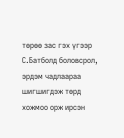төрөө зас гэх үгээр С.Батболд боловсрол, эрдэм чадлаараа шигшигдэж төрд хожмоо орж ирсэн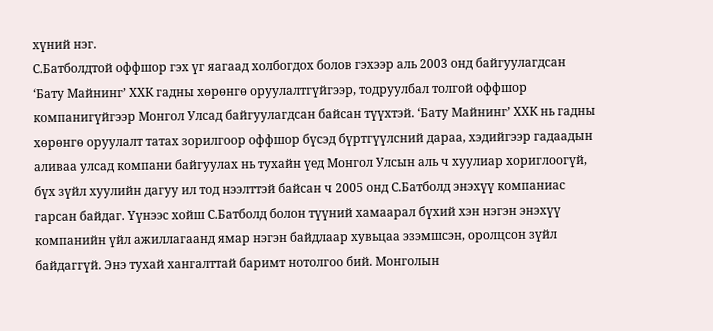хүний нэг.
С.Батболдтой оффшор гэх үг яагаад холбогдох болов гэхээр аль 2003 онд байгуулагдсан ‘Бату Майнинг’ ХХК гадны хөрөнгө оруулалтгүйгээр, тодруулбал толгой оффшор компанигүйгээр Монгол Улсад байгуулагдсан байсан түүхтэй. ‘Бату Майнинг’ ХХК нь гадны хөрөнгө оруулалт татах зорилгоор оффшор бүсэд бүртгүүлсний дараа, хэдийгээр гадаадын аливаа улсад компани байгуулах нь тухайн үед Монгол Улсын аль ч хуулиар хориглоогүй, бүх зүйл хуулийн дагуу ил тод нээлттэй байсан ч 2005 онд С.Батболд энэхүү компаниас гарсан байдаг. Үүнээс хойш С.Батболд болон түүний хамаарал бүхий хэн нэгэн энэхүү компанийн үйл ажиллагаанд ямар нэгэн байдлаар хувьцаа эзэмшсэн, оролцсон зүйл байдаггүй. Энэ тухай хангалттай баримт нотолгоо бий. Монголын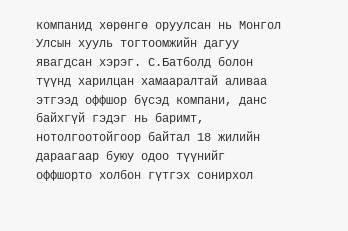компанид хөрөнгө оруулсан нь Монгол Улсын хууль тогтоомжийн дагуу явагдсан хэрэг. С.Батболд болон түүнд харилцан хамааралтай аливаа этгээд оффшор бүсэд компани, данс байхгүй гэдэг нь баримт, нотолгоотойгоор байтал 18 жилийн дараагаар буюу одоо түүнийг оффшорто холбон гүтгэх сонирхол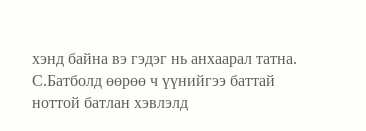хэнд байна вэ гэдэг нь анхаарал татна. С.Батболд өөрөө ч үүнийгээ баттай ноттой батлан хэвлэлд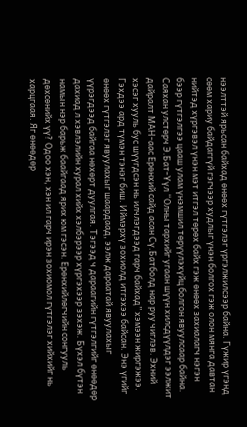нээлттэй ярьсан байхад өнөөх гүтгэлэг үргэлжилсээр байна. Гүжир үгэнд сөөм хариу байдаггүй гэгчээр худлыг үнэн болгох гэж олон мянга давтан нийтэд хүргэвэл үнэн мэт итгэл төрөх байх гэж өнөөх захиалагч нэгэн бээр гүтгэлгээ цааш улам үнэмшил төрүүлэхүйц болгон явуулсаар байна.
Саяхан улстөрч Э.Бат-Үүл “Олны тархийг угаан шүүн хилсдүүлдэг ээлжит дайралт МАН-аас Ерөнхий сайд асан Сү.Батболд нар руу чиглэв. Эхний хэсэг хууль бус шүүгдсэн нь илчлэгдээд гарч байхад” хэмээн жиргэжээ. Гэхдээ ард түмэн тэнэг биш. Иймэрхү зохиолд итгэхээ байсан. Энэ үгийг өнөөх гүтгэлэг явуулахыг шаардаад, ээлж дараатай явуулахыг үүрэгдээд байгаа нөхөрт дуулгая. Тэгээд ч дараагийн гүтгэлгийг өнөөдөр дахиад л хэвлэлийн хурал хийх хэлбэрээр хүргэхээр зэхэж. Бүхэл бүтэн намын нэр барьж баайгаад ярих юм гэсэн. Ерөнхийлөгчийн сонгууль дөхсөнийх үү? Одоо хэн, хэн ил гарч ирэн зохиомол гүтгэлэг хийхийг нь харцгаая. Яг өнөөдөр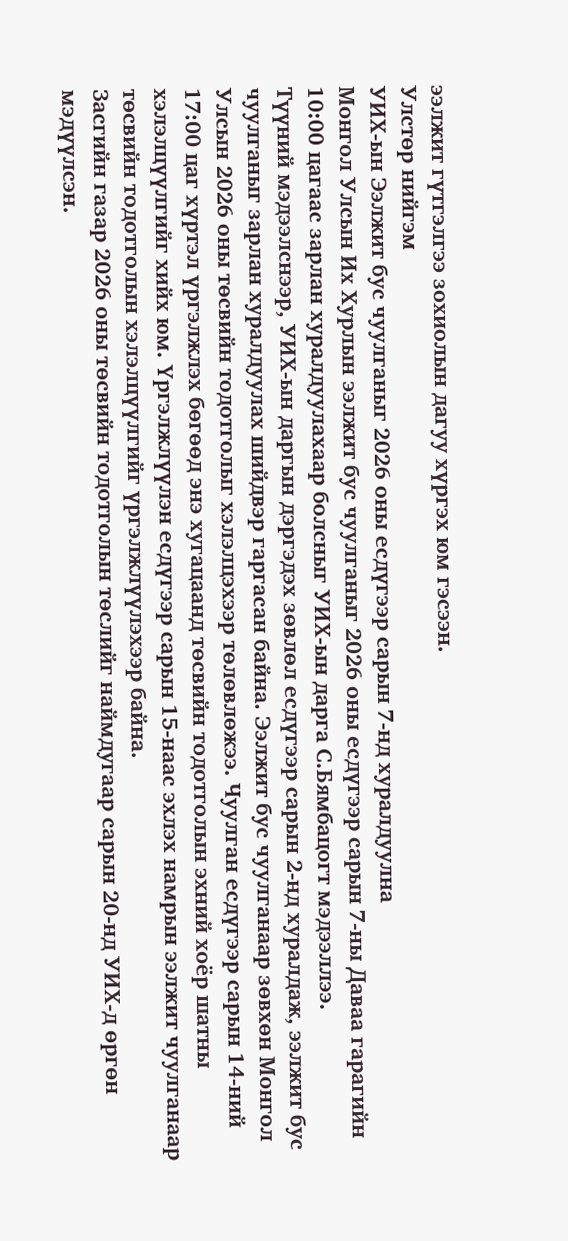ээлжит гүтгэлгээ зохиолын дагуу хүргэх юм гэсээн.
Улстөр нийгэм
УИХ-ын Ээлжит бус чуулганыг 2026 оны есдүгээр сарын 7-нд хуралдуулна
Монгол Улсын Их Хурлын ээлжит бус чуулганыг 2026 оны есдүгээр сарын 7-ны Даваа гарагийн 10:00 цагаас зарлан хуралдуулахаар болсныг УИХ-ын дарга С.Бямбацогт мэдээллээ.
Түүний мэдээлснээр, УИХ-ын даргын дэргэдэх зөвлөл есдүгээр сарын 2-нд хуралдаж, ээлжит бус чуулганыг зарлан хуралдуулах шийдвэр гаргасан байна. Ээлжит бус чуулганаар зөвхөн Монгол Улсын 2026 оны төсвийн тодотголыг хэлэлцэхээр төлөвлөжээ. Чуулган есдүгээр сарын 14-ний 17:00 цаг хүртэл үргэлжлэх бөгөөд энэ хугацаанд төсвийн тодотголын эхний хоёр шатны хэлэлцүүлгийг хийх юм. Үргэлжлүүлэн есдүгээр сарын 15-наас эхлэх намрын ээлжит чуулганаар төсвийн тодотголын хэлэлцүүлгийг үргэлжлүүлэхээр байна.
Засгийн газар 2026 оны төсвийн тодотголын төслийг наймдугаар сарын 20-нд УИХ-д өргөн мэдүүлсэн.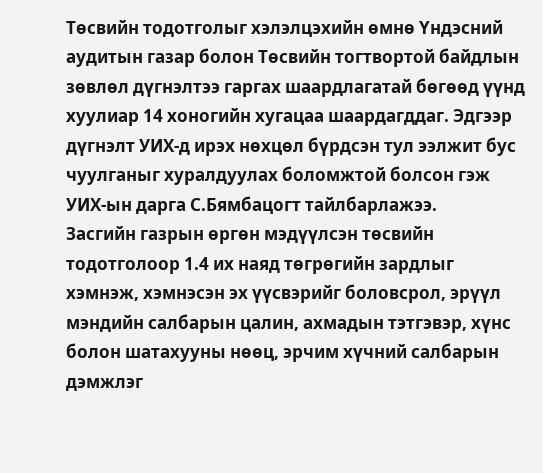Төсвийн тодотголыг хэлэлцэхийн өмнө Үндэсний аудитын газар болон Төсвийн тогтвортой байдлын зөвлөл дүгнэлтээ гаргах шаардлагатай бөгөөд үүнд хуулиар 14 хоногийн хугацаа шаардагддаг. Эдгээр дүгнэлт УИХ-д ирэх нөхцөл бүрдсэн тул ээлжит бус чуулганыг хуралдуулах боломжтой болсон гэж УИХ-ын дарга С.Бямбацогт тайлбарлажээ.
Засгийн газрын өргөн мэдүүлсэн төсвийн тодотголоор 1.4 их наяд төгрөгийн зардлыг хэмнэж, хэмнэсэн эх үүсвэрийг боловсрол, эрүүл мэндийн салбарын цалин, ахмадын тэтгэвэр, хүнс болон шатахууны нөөц, эрчим хүчний салбарын дэмжлэг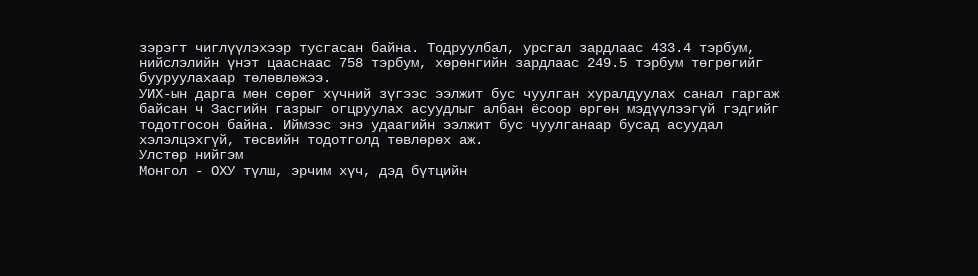зэрэгт чиглүүлэхээр тусгасан байна. Тодруулбал, урсгал зардлаас 433.4 тэрбум, нийслэлийн үнэт цааснаас 758 тэрбум, хөрөнгийн зардлаас 249.5 тэрбум төгрөгийг бууруулахаар төлөвлөжээ.
УИХ-ын дарга мөн сөрөг хүчний зүгээс ээлжит бус чуулган хуралдуулах санал гаргаж байсан ч Засгийн газрыг огцруулах асуудлыг албан ёсоор өргөн мэдүүлээгүй гэдгийг тодотгосон байна. Иймээс энэ удаагийн ээлжит бус чуулганаар бусад асуудал хэлэлцэхгүй, төсвийн тодотголд төвлөрөх аж.
Улстөр нийгэм
Монгол - ОХУ түлш, эрчим хүч, дэд бүтцийн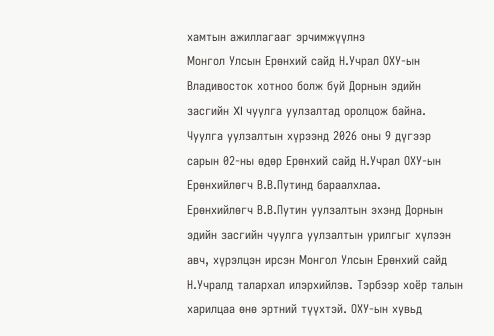хамтын ажиллагааг эрчимжүүлнэ
Монгол Улсын Ерөнхий сайд Н.Учрал ОХУ-ын Владивосток хотноо болж буй Дорнын эдийн засгийн XI чуулга уулзалтад оролцож байна. Чуулга уулзалтын хүрээнд 2026 оны 9 дүгээр сарын 02-ны өдөр Ерөнхий сайд Н.Учрал ОХУ-ын Ерөнхийлөгч В.В.Путинд бараалхлаа.
Ерөнхийлөгч В.В.Путин уулзалтын эхэнд Дорнын эдийн засгийн чуулга уулзалтын урилгыг хүлээн авч, хүрэлцэн ирсэн Монгол Улсын Ерөнхий сайд Н.Учралд талархал илэрхийлэв. Тэрбээр хоёр талын харилцаа өнө эртний түүхтэй. ОХУ-ын хувьд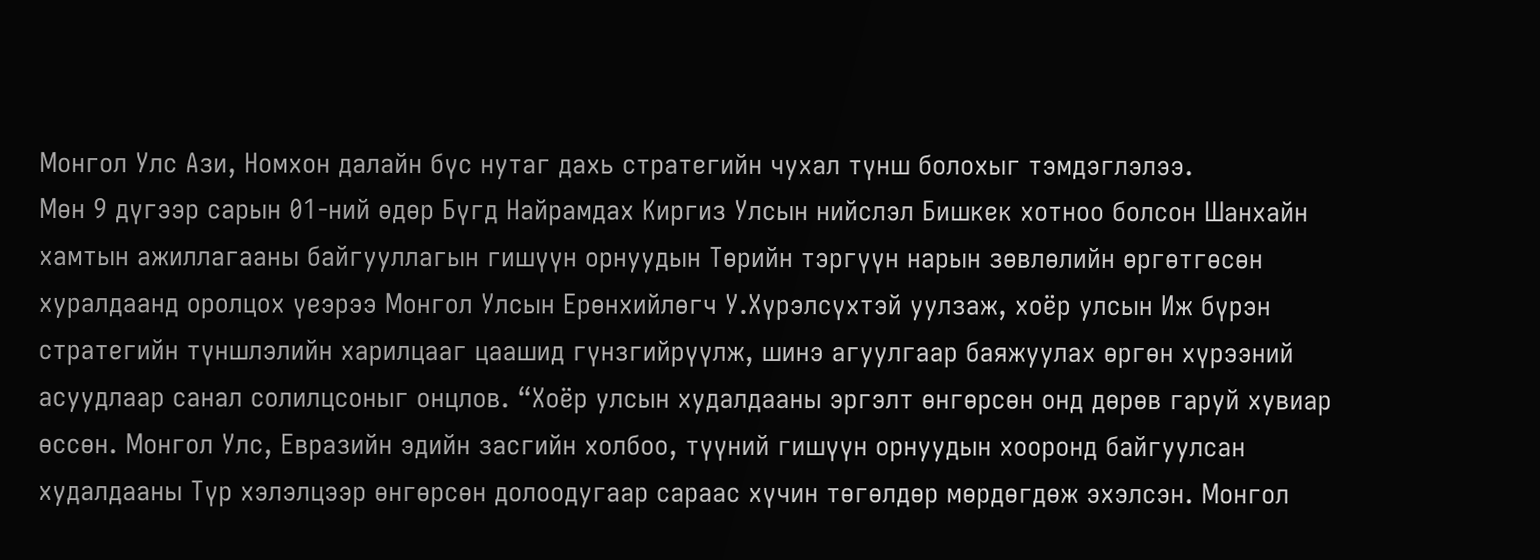Монгол Улс Ази, Номхон далайн бүс нутаг дахь стратегийн чухал түнш болохыг тэмдэглэлээ.
Мөн 9 дүгээр сарын 01-ний өдөр Бүгд Найрамдах Киргиз Улсын нийслэл Бишкек хотноо болсон Шанхайн хамтын ажиллагааны байгууллагын гишүүн орнуудын Төрийн тэргүүн нарын зөвлөлийн өргөтгөсөн хуралдаанд оролцох үеэрээ Монгол Улсын Ерөнхийлөгч У.Хүрэлсүхтэй уулзаж, хоёр улсын Иж бүрэн стратегийн түншлэлийн харилцааг цаашид гүнзгийрүүлж, шинэ агуулгаар баяжуулах өргөн хүрээний асуудлаар санал солилцсоныг онцлов. “Хоёр улсын худалдааны эргэлт өнгөрсөн онд дөрөв гаруй хувиар өссөн. Монгол Улс, Евразийн эдийн засгийн холбоо, түүний гишүүн орнуудын хооронд байгуулсан худалдааны Түр хэлэлцээр өнгөрсөн долоодугаар сараас хүчин төгөлдөр мөрдөгдөж эхэлсэн. Монгол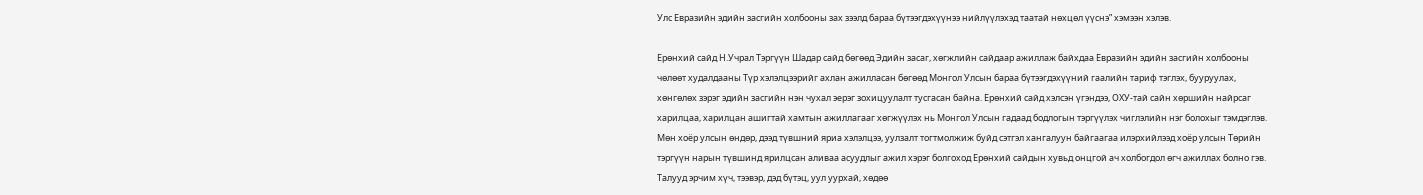Улс Евразийн эдийн засгийн холбооны зах зээлд бараа бүтээгдэхүүнээ нийлүүлэхэд таатай нөхцөл үүснэ” хэмээн хэлэв.

Ерөнхий сайд Н.Учрал Тэргүүн Шадар сайд бөгөөд Эдийн засаг, хөгжлийн сайдаар ажиллаж байхдаа Евразийн эдийн засгийн холбооны чөлөөт худалдааны Түр хэлэлцээрийг ахлан ажилласан бөгөөд Монгол Улсын бараа бүтээгдэхүүний гаалийн тариф тэглэх, бууруулах, хөнгөлөх зэрэг эдийн засгийн нэн чухал эерэг зохицуулалт тусгасан байна. Ерөнхий сайд хэлсэн үгэндээ, ОХУ-тай сайн хөршийн найрсаг харилцаа, харилцан ашигтай хамтын ажиллагааг хөгжүүлэх нь Монгол Улсын гадаад бодлогын тэргүүлэх чиглэлийн нэг болохыг тэмдэглэв.
Мөн хоёр улсын өндөр, дээд түвшний яриа хэлэлцээ, уулзалт тогтмолжиж буйд сэтгэл хангалуун байгаагаа илэрхийлээд хоёр улсын Төрийн тэргүүн нарын түвшинд ярилцсан аливаа асуудлыг ажил хэрэг болгоход Ерөнхий сайдын хувьд онцгой ач холбогдол өгч ажиллах болно гэв.
Талууд эрчим хүч, тээвэр, дэд бүтэц, уул уурхай, хөдөө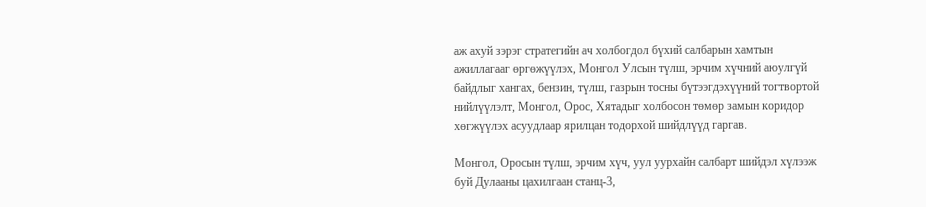аж ахуй зэрэг стратегийн ач холбогдол бүхий салбарын хамтын ажиллагааг өргөжүүлэх, Монгол Улсын түлш, эрчим хүчний аюулгүй байдлыг хангах, бензин, түлш, газрын тосны бүтээгдэхүүний тогтвортой нийлүүлэлт, Монгол, Орос, Хятадыг холбосон төмөр замын коридор хөгжүүлэх асуудлаар ярилцан тодорхой шийдлүүд гаргав.

Монгол, Оросын түлш, эрчим хүч, уул уурхайн салбарт шийдэл хүлээж буй Дулааны цахилгаан станц-3,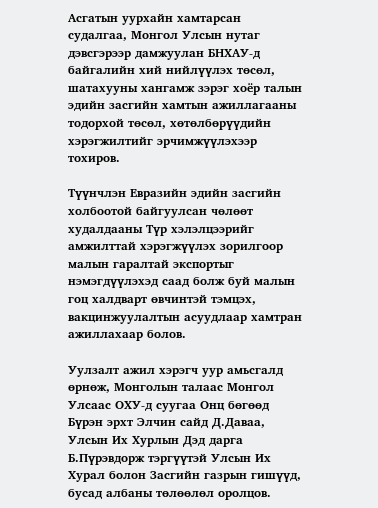Асгатын уурхайн хамтарсан судалгаа, Монгол Улсын нутаг дэвсгэрээр дамжуулан БНХАУ-д байгалийн хий нийлүүлэх төсөл, шатахууны хангамж зэрэг хоёр талын эдийн засгийн хамтын ажиллагааны тодорхой төсөл, хөтөлбөрүүдийн хэрэгжилтийг эрчимжүүлэхээр тохиров.

Түүнчлэн Евразийн эдийн засгийн холбоотой байгуулсан чөлөөт худалдааны Түр хэлэлцээрийг амжилттай хэрэгжүүлэх зорилгоор малын гаралтай экспортыг нэмэгдүүлэхэд саад болж буй малын гоц халдварт өвчинтэй тэмцэх, вакцинжуулалтын асуудлаар хамтран ажиллахаар болов.

Уулзалт ажил хэрэгч уур амьсгалд өрнөж, Монголын талаас Монгол Улсаас ОХУ-д суугаа Онц бөгөөд Бүрэн эрхт Элчин сайд Д.Даваа, Улсын Их Хурлын Дэд дарга Б.Пүрэвдорж тэргүүтэй Улсын Их Хурал болон Засгийн газрын гишүүд, бусад албаны төлөөлөл оролцов.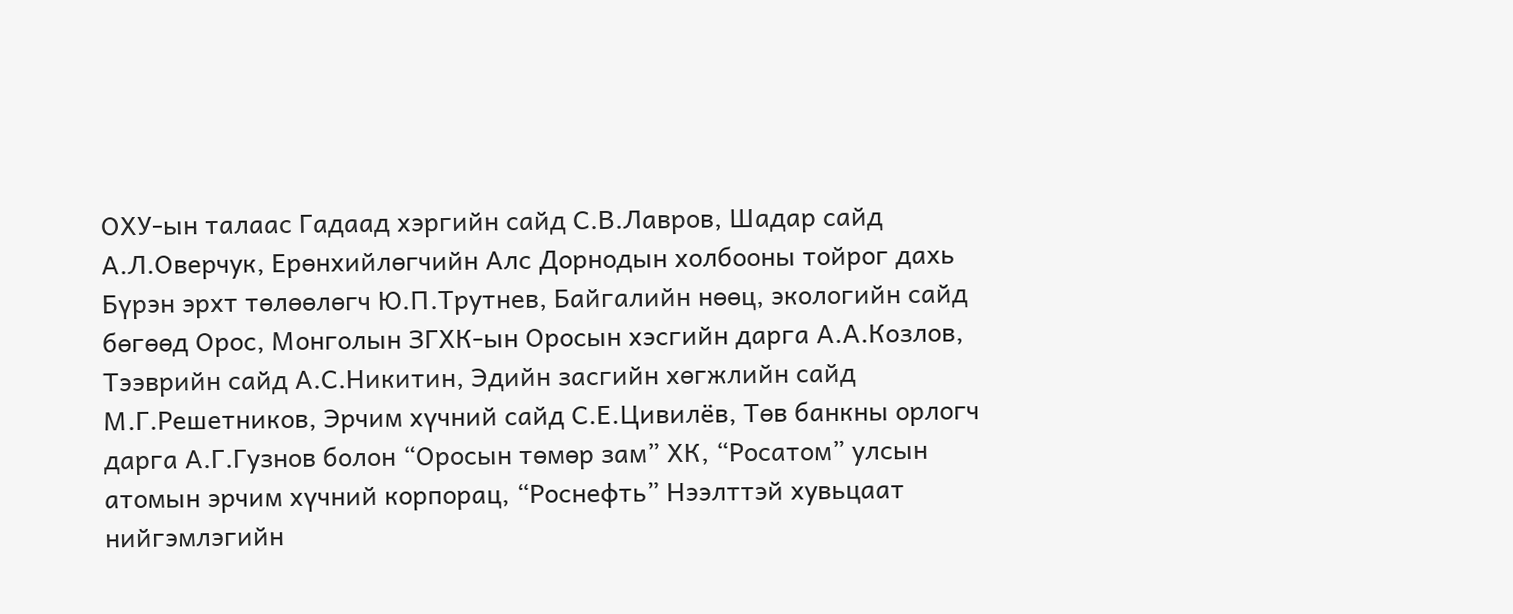ОХУ-ын талаас Гадаад хэргийн сайд С.В.Лавров, Шадар сайд А.Л.Оверчук, Ерөнхийлөгчийн Алс Дорнодын холбооны тойрог дахь Бүрэн эрхт төлөөлөгч Ю.П.Трутнев, Байгалийн нөөц, экологийн сайд бөгөөд Орос, Монголын ЗГХК-ын Оросын хэсгийн дарга А.А.Козлов, Тээврийн сайд А.С.Никитин, Эдийн засгийн хөгжлийн сайд М.Г.Решетников, Эрчим хүчний сайд С.Е.Цивилёв, Төв банкны орлогч дарга А.Г.Гузнов болон “Оросын төмөр зам” ХК, “Росатом” улсын атомын эрчим хүчний корпорац, “Роснефть” Нээлттэй хувьцаат нийгэмлэгийн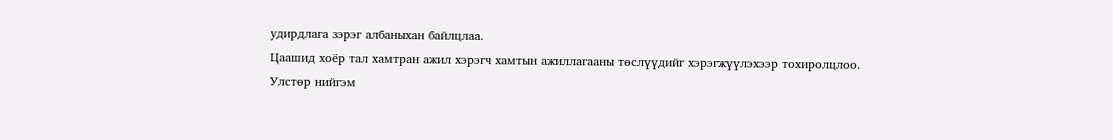удирдлага зэрэг албаныхан байлцлаа.
Цаашид хоёр тал хамтран ажил хэрэгч хамтын ажиллагааны төслүүдийг хэрэгжүүлэхээр тохиролцлоо.
Улстөр нийгэм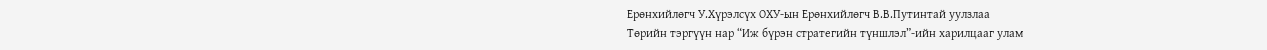Ерөнхийлөгч У.Хүрэлсүх ОХУ-ын Ерөнхийлөгч В.В.Путинтай уулзлаа
Төрийн тэргүүн нар “Иж бүрэн стратегийн түншлэл”-ийн харилцааг улам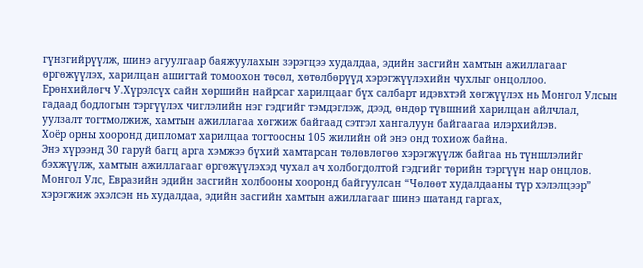гүнзгийрүүлж, шинэ агуулгаар баяжуулахын зэрэгцээ худалдаа, эдийн засгийн хамтын ажиллагааг өргөжүүлэх, харилцан ашигтай томоохон төсөл, хөтөлбөрүүд хэрэгжүүлэхийн чухлыг онцоллоо.
Ерөнхийлөгч У.Хүрэлсүх сайн хөршийн найрсаг харилцааг бүх салбарт идэвхтэй хөгжүүлэх нь Монгол Улсын гадаад бодлогын тэргүүлэх чиглэлийн нэг гэдгийг тэмдэглэж, дээд, өндөр түвшний харилцан айлчлал, уулзалт тогтмолжиж, хамтын ажиллагаа хөгжиж байгаад сэтгэл хангалуун байгаагаа илэрхийлэв.
Хоёр орны хооронд дипломат харилцаа тогтоосны 105 жилийн ой энэ онд тохиож байна.
Энэ хүрээнд 30 гаруй багц арга хэмжээ бүхий хамтарсан төлөвлөгөө хэрэгжүүлж байгаа нь түншлэлийг бэхжүүлж, хамтын ажиллагааг өргөжүүлэхэд чухал ач холбогдолтой гэдгийг төрийн тэргүүн нар онцлов.
Монгол Улс, Евразийн эдийн засгийн холбооны хооронд байгуулсан “Чөлөөт худалдааны түр хэлэлцээр” хэрэгжиж эхэлсэн нь худалдаа, эдийн засгийн хамтын ажиллагааг шинэ шатанд гаргах,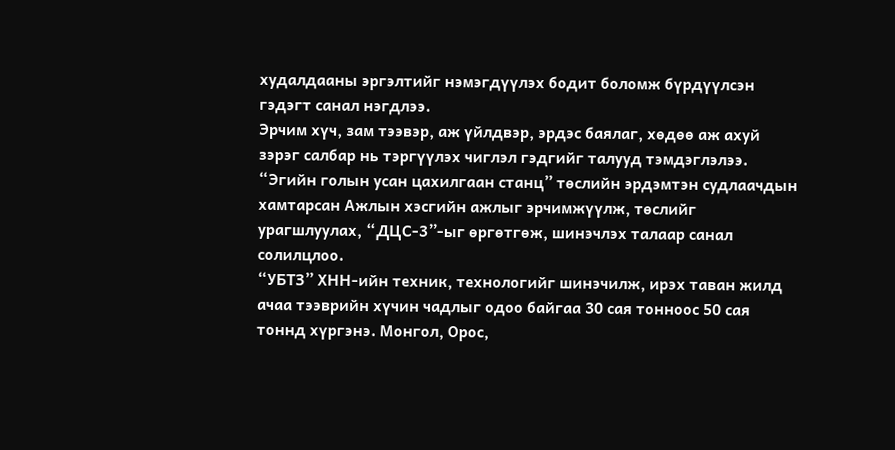худалдааны эргэлтийг нэмэгдүүлэх бодит боломж бүрдүүлсэн гэдэгт санал нэгдлээ.
Эрчим хүч, зам тээвэр, аж үйлдвэр, эрдэс баялаг, хөдөө аж ахуй зэрэг салбар нь тэргүүлэх чиглэл гэдгийг талууд тэмдэглэлээ.
“Эгийн голын усан цахилгаан станц” төслийн эрдэмтэн судлаачдын хамтарсан Ажлын хэсгийн ажлыг эрчимжүүлж, төслийг урагшлуулах, “ДЦС-3”-ыг өргөтгөж, шинэчлэх талаар санал солилцлоо.
“УБТЗ” ХНН-ийн техник, технологийг шинэчилж, ирэх таван жилд ачаа тээврийн хүчин чадлыг одоо байгаа 30 сая тонноос 50 сая тоннд хүргэнэ. Монгол, Орос,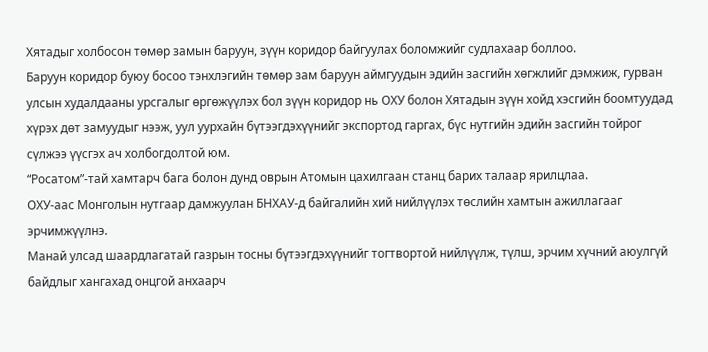Хятадыг холбосон төмөр замын баруун, зүүн коридор байгуулах боломжийг судлахаар боллоо.
Баруун коридор буюу босоо тэнхлэгийн төмөр зам баруун аймгуудын эдийн засгийн хөгжлийг дэмжиж, гурван улсын худалдааны урсгалыг өргөжүүлэх бол зүүн коридор нь ОХУ болон Хятадын зүүн хойд хэсгийн боомтуудад хүрэх дөт замуудыг нээж, уул уурхайн бүтээгдэхүүнийг экспортод гаргах, бүс нутгийн эдийн засгийн тойрог сүлжээ үүсгэх ач холбогдолтой юм.
“Росатом”-тай хамтарч бага болон дунд оврын Атомын цахилгаан станц барих талаар ярилцлаа.
ОХУ-аас Монголын нутгаар дамжуулан БНХАУ-д байгалийн хий нийлүүлэх төслийн хамтын ажиллагааг эрчимжүүлнэ.
Манай улсад шаардлагатай газрын тосны бүтээгдэхүүнийг тогтвортой нийлүүлж, түлш, эрчим хүчний аюулгүй байдлыг хангахад онцгой анхаарч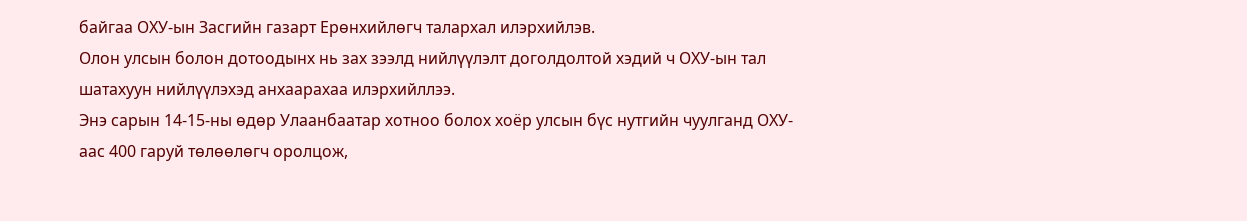байгаа ОХУ-ын Засгийн газарт Ерөнхийлөгч талархал илэрхийлэв.
Олон улсын болон дотоодынх нь зах зээлд нийлүүлэлт доголдолтой хэдий ч ОХУ-ын тал шатахуун нийлүүлэхэд анхаарахаа илэрхийллээ.
Энэ сарын 14-15-ны өдөр Улаанбаатар хотноо болох хоёр улсын бүс нутгийн чуулганд ОХУ-аас 400 гаруй төлөөлөгч оролцож,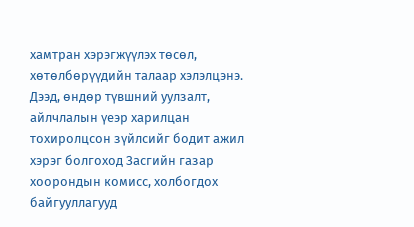хамтран хэрэгжүүлэх төсөл, хөтөлбөрүүдийн талаар хэлэлцэнэ.
Дээд, өндөр түвшний уулзалт, айлчлалын үеэр харилцан тохиролцсон зүйлсийг бодит ажил хэрэг болгоход Засгийн газар хоорондын комисс, холбогдох байгууллагууд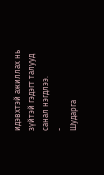идэвхтэй ажиллах нь зүйтэй гэдэгт талууд санал нэгдлээ.
-
Шударга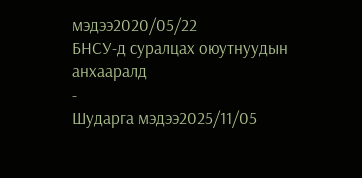мэдээ2020/05/22
БНСУ-д суралцах оюутнуудын анхааралд
-
Шударга мэдээ2025/11/05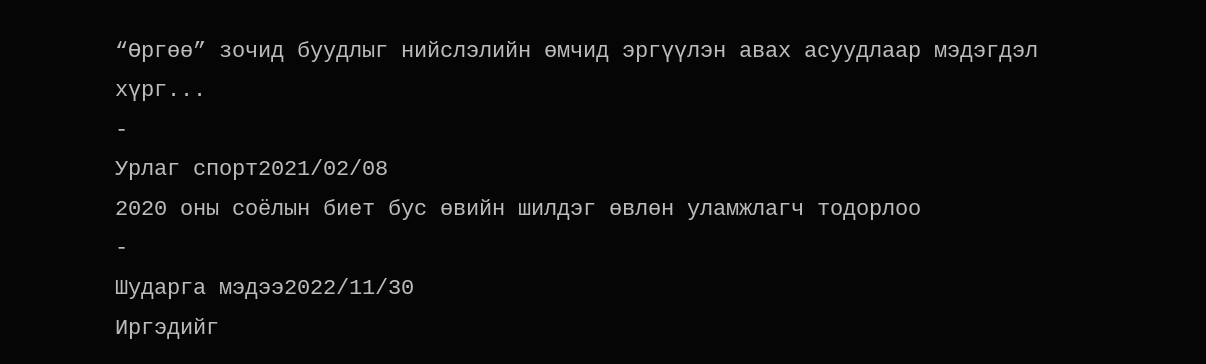“Өргөө” зочид буудлыг нийслэлийн өмчид эргүүлэн авах асуудлаар мэдэгдэл хүрг...
-
Урлаг спорт2021/02/08
2020 оны соёлын биет бус өвийн шилдэг өвлөн уламжлагч тодорлоо
-
Шударга мэдээ2022/11/30
Иргэдийг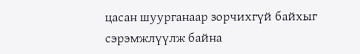цасан шуурганаар зорчихгүй байхыг сэрэмжлүүлж байна